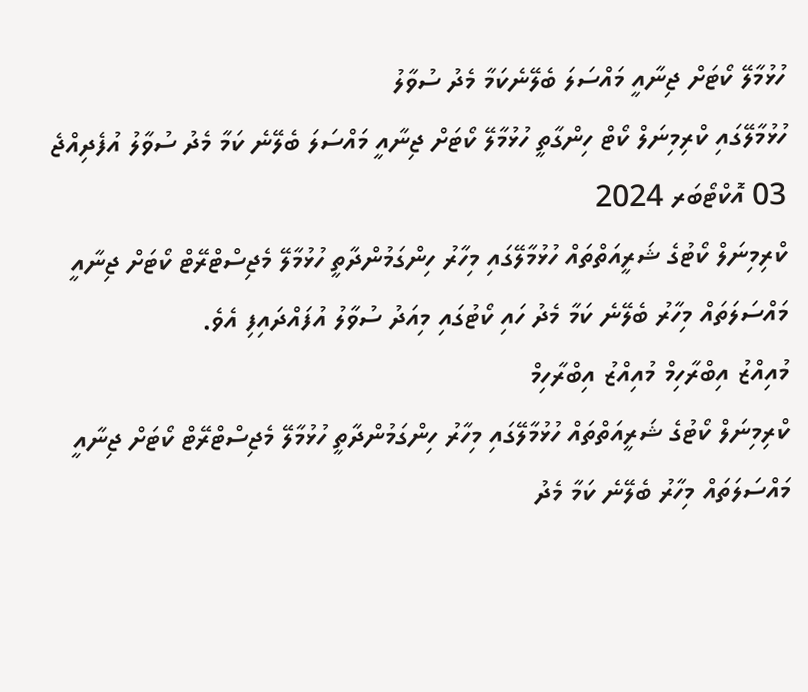ހުޅުމާލޭ ކޯޓަށް ޖިނާއީ މައްސަލަ ބެލޭނެކަމާ މެދު ސުވާލު
ހުޅުމާލޭގައި ކްރިމިނަލް ކޯޓް ހިންގާތީ ހުޅުމާލޭ ކޯޓަށް ޖިނާއީ މައްސަލަ ބެލޭނެ ކަމާ މެދު ސުވާލު އުފެދިއްޖެ
03 އޮކްޓޯބަރ 2024
ކްރިމިނަލް ކޯޓުގެ ޝަރީއަތްތައް ހުޅުމާލޭގައި މިހާރު ހިންގަމުންދާތީ ހުޅުމާލޭ މެޖިސްޓްރޭޓް ކޯޓަށް ޖިނާއީ މައްސަލަތައް މިހާރު ބެލޭނެ ކަމާ މެދު ހައި ކޯޓުގައި މިއަދު ސުވާލު އުފައްދައިފި އެވެ.
މުއިއްޒު އިބްރާހިމް މުއިއްޒު އިބްރާހިމް
ކްރިމިނަލް ކޯޓުގެ ޝަރީއަތްތައް ހުޅުމާލޭގައި މިހާރު ހިންގަމުންދާތީ ހުޅުމާލޭ މެޖިސްޓްރޭޓް ކޯޓަށް ޖިނާއީ މައްސަލަތައް މިހާރު ބެލޭނެ ކަމާ މެދު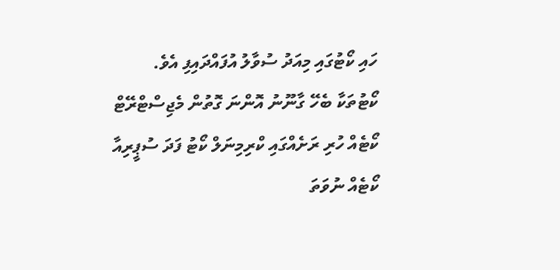ހައި ކޯޓުގައި މިއަދު ސުވާލު އުފައްދައިފި އެވެ.
ކޯޓުތަކާ ބެހޭ ގާނޫނު އޮންނަ ގޮތުން މެޖިސްޓްރޭޓް ކޯޓެއް ހުރި ރަށެއްގައި ކްރިމިނަލް ކޯޓު ފަދަ ސުޕީރިއާ ކޯޓެއް ނުވަތަ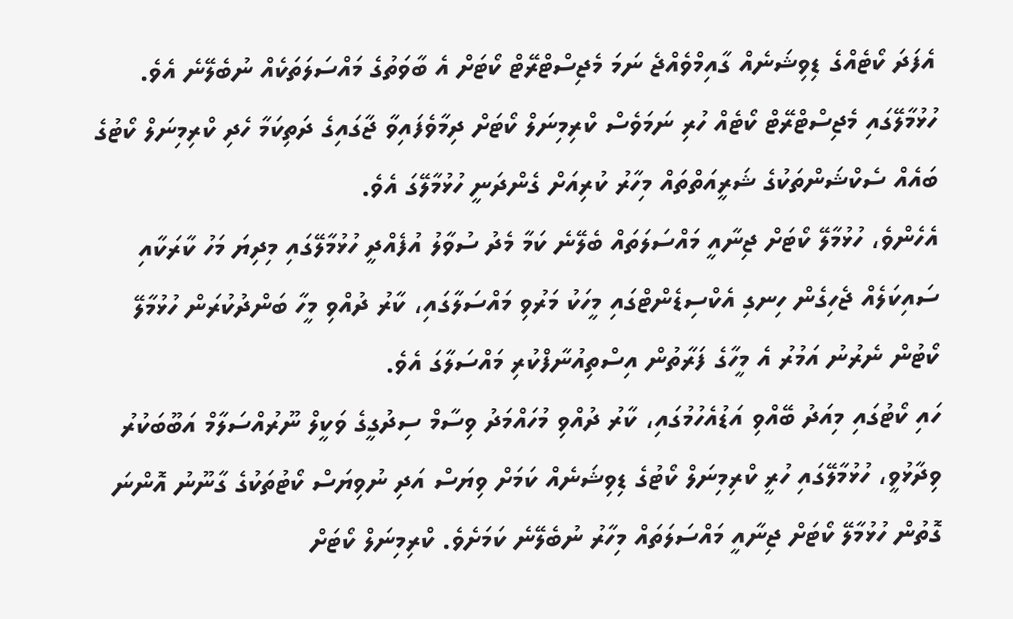އެފަދަ ކޯޓެއްގެ ޑިވިޝަނެއް ގާއިމްވެއްޖެ ނަމަ މެޖިސްޓްރޭޓް ކޯޓަށް އެ ބާވަތުގެ މައްސަލަތަކެއް ނުބެލޭނެ އެވެ. ހުޅުމާލޭގައި މެޖިސްޓްރޭޓް ކޯޓެއް ހުރި ނަމަވެސް ކްރިމިނަލް ކޯޓަށް ދިމާވެފައިވާ ޖާގައިގެ ދަތިކަމާ ހެދި ކްރިމިނަލް ކޯޓުގެ ބައެއް ސެކްޝަންތަކުގެ ޝަރީއަތްތައް މިހާރު ކުރިއަށް ގެންދަނީ ހުޅުމާލޭގަ އެވެ.
އެހެންވެ، ހުޅުމާލޭ ކޯޓަށް ޖިނާއީ މައްސަލަތައް ބެލޭނެ ކަމާ މެދު ސުވާލު އުފެއްދީ ހުޅުމާލޭގައި މިދިޔަ މަހު ކާރަކާއި ސައިކަލެއް ޖެހިގެން ހިނގި އެކްސިޑެންޓްގައި މީހަކު މަރުވި މައްސަލާގައި، ކާރު ދުއްވި މީހާ ބަންދުކުރަން ހުޅުމާލޭ ކޯޓުން ނެރުނު އަމުރު އެ މީހާގެ ފަރާތުން އިސްތިއުނާފްކުރި މައްސަލާގަ އެވެ.
ހައި ކޯޓުގައި މިއަދު ބޭއްވި އަޑުއެހުމުގައި، ކާރު ދުއްވި މުހައްމަދު ވިސާމް ސިދުގީގެ ވަކީލް ނޫރުއްސަލާމް އަބޫބަކުރު ވިދާޅުވީ، ހުޅުމާލޭގައި ހުރީ ކްރިމިނަލް ކޯޓުގެ ޑިވިޝަނެއް ކަމަށް ވިޔަސް އަދި ނުވިޔަސް ކޯޓުތަކުގެ ގާނޫނު އޮންނަ ގޮތުން ހުޅުމާލޭ ކޯޓަށް ޖިނާއީ މައްސަލަތައް މިހާރު ނުބެލޭނެ ކަމަށެވެ. ކްރިމިނަލް ކޯޓަށް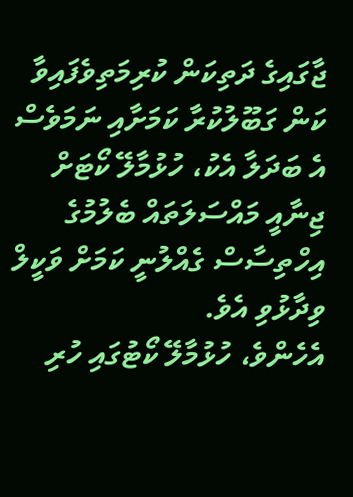ޖާގައިގެ ދަތިކަން ކުރިމަތިވެފައިވާ ކަން ގަބޫލުކުރާ ކަމަށާއި ނަމަވެސް އެ ބަދަލާ އެކު، ހުޅުމާލޭ ކޯޓަށް ޖިނާއީ މައްސަލަތައް ބެލުމުގެ އިހްތިސާސް ގެއްލުނީ ކަމަށް ވަކީލް ވިދާޅުވި އެވެ.
އެހެންވެ، ހުޅުމާލޭ ކޯޓުގައި ހުރި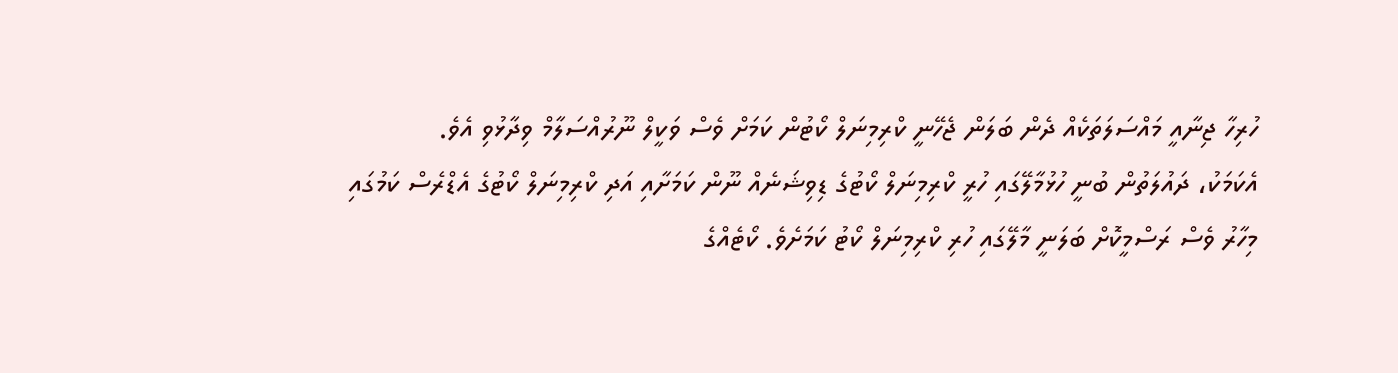ހުރިހާ ޖިނާއީ މައްސަލަތަކެއް ދެން ބަލަން ޖެހޭނީ ކްރިމިނަލް ކޯޓުން ކަމަށް ވެސް ވަކީލް ނޫރުއްސަލާމް ވިދާޅުވި އެވެ.
އެކަމަކު، ދައުލަތުން ބުނީ ހުޅުމާލޭގައި ހުރީ ކްރިމިނަލް ކޯޓުގެ ޑިވިޝަނެއް ނޫން ކަމަށާއި އަދި ކްރިމިނަލް ކޯޓުގެ އެޑްރެސް ކަމުގައި މިހާރު ވެސް ރަސްމީކޮށް ބަލަނީ މާލޭގައި ހުރި ކްރިމިނަލް ކޯޓު ކަމަށެވެ. ކޯޓެއްގެ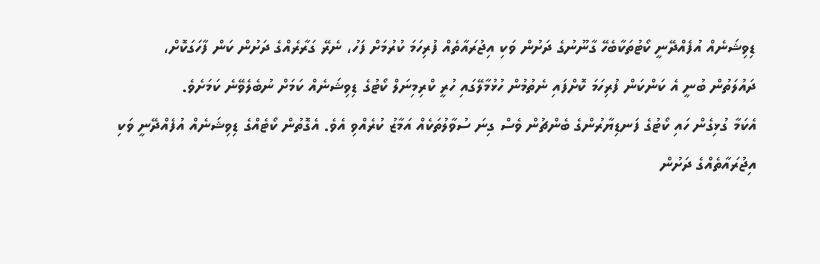ޑިވިޝަނެއް އުފެއްދޭނީ ކޯޓުތަކާބެހޭ ގާނޫނުގެ ދަށުން ވަކި އިޖުރައާތެއް ފުރިހަމަ ކުރުމަށް ފަހު، ނެރޭ ގަރާރެއްގެ ދަށުން ކަން ފާހަގަކޮށް، ދައުލަތުން ބުނީ އެ ކަންކަން ފުރިހަމަ ކޮށްފައި ނެތުމުން ހުޅުމާލޭގައި ހުރީ ކްރިމިނަލް ކޯޓުގެ ޑިވިޝަނެއް ކަމަށް ނުބެލެވޭނެ ކަމަށެވެ.
އެކަމާ ގުޅިގެން ހައި ކޯޓުގެ ފަނޑިޔާރުންގެ ބެންޗުން ވެސް ގިނަ ސުވާލުތަކެއް އަމާޒު ކުރެއްވި އެވެ. އެގޮތުން ކޯޓެއްގެ ޑިވިޝަނެއް އުފެއްދޭނީ ވަކި އިޖުރައާތެއްގެ ދަށުން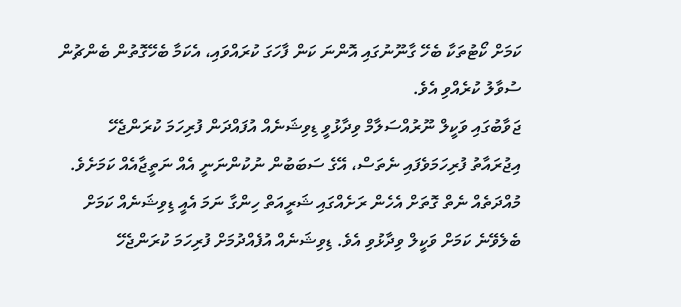ކަމަށް ކޯޓުތަކާ ބެހޭ ގާނޫނުގައި އޮންނަ ކަން ފާހަގަ ކުރައްވައި، އެކަމާ ބެހޭގޮތުން ބެންޗުން ސުވާލު ކުރެއްވި އެވެ.
ޖަވާބުގައި ވަކީލް ނޫރުއްސަލާމް ވިދާޅުވީ ޑިވިޝަނެއް އުފައްދަން ފުރިހަމަ ކުރަންޖެހޭ އިޖުރައާތު ފުރިހަމަވެފައި ނެތަސް، އޭގެ ސަބަބުން ނުކުންނަނީ އެއް ނަތީޖާއެއް ކަމަށެވެ. މުއްދަތެއް ނެތް ގޮތަށް އެހެން ރަށެއްގައި ޝަރީއަތް ހިންގާ ނަމަ އެއީ ޑިވިޝަނެއް ކަމަށް ބެލެވޭނެ ކަމަށް ވަކީލް ވިދާޅުވި އެވެ. ޑިވިޝަނެއް އުފެއްދުމަށް ފުރިހަމަ ކުރަންޖެހޭ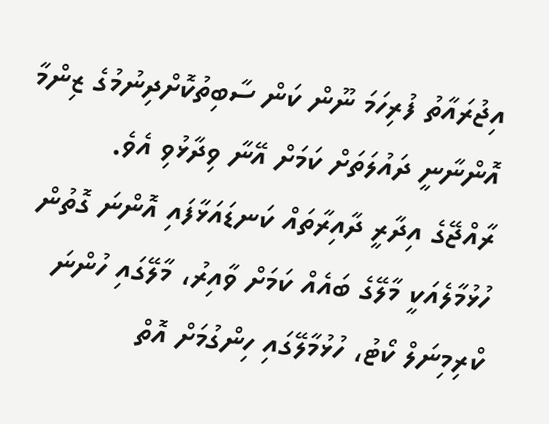އިޖުރައާތު ފުރިހަމަ ނޫން ކަން ސާބިތުކޮށްދިނުމުގެ ޒިންމާ އޮންނާނީ ދައުލަތަށް ކަމަށް އޭނާ ވިދާޅުވި އެވެ.
ރާއްޖޭގެ އިދާރީ ދާއިރާތައް ކަނޑައަޅާފައި އޮންނަ ގޮތުން ހުޅުމާލެއަކީ މާލޭގެ ބައެއް ކަމަށް ވާއިރު، މާލޭގައި ހުންނަ ކްރިމިނަލް ކޯޓު، ހުޅުމާލޭގައި ހިންގުމަށް އޮތް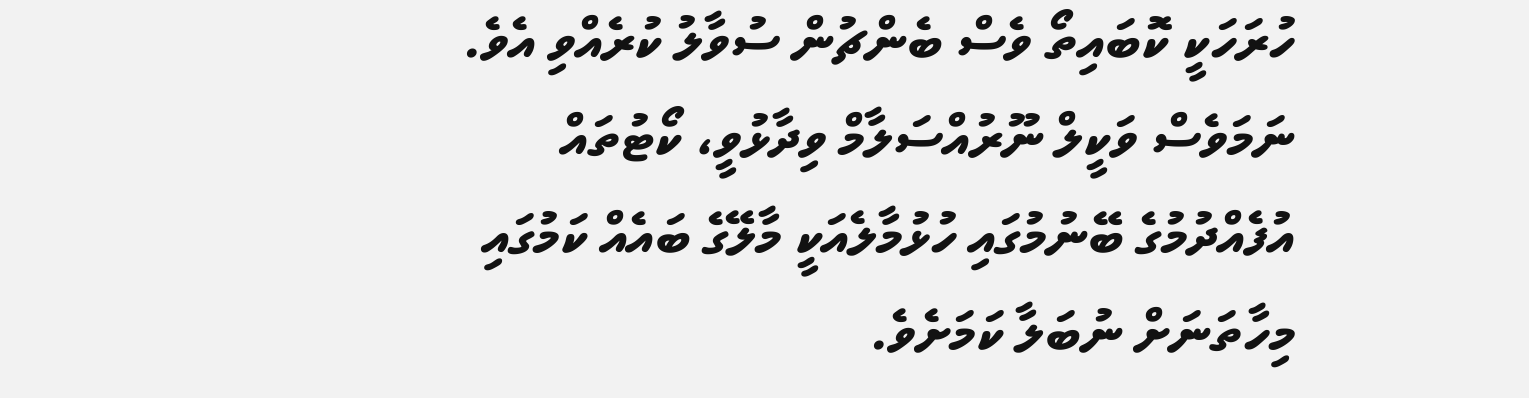ހުރަހަކީ ކޮބައިތޯ ވެސް ބެންޗުން ސުވާލު ކުރެއްވި އެވެ.
ނަމަވެސް ވަކީލް ނޫރުއްސަލާމް ވިދާޅުވީ، ކޯޓުތައް އުފެއްދުމުގެ ބޭނުމުގައި ހުޅުމާލެއަކީ މާލޭގެ ބައެއް ކަމުގައި މިހާތަނަށް ނުބަލާ ކަމަށެވެ.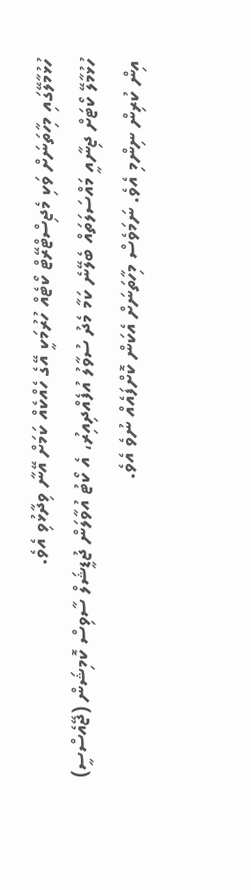ހުޅުމާލޭގައި މިހާތަނަށް ވަކި މެޖިސްޓްރޭޓް ކޯޓެއް ހުރުމަކީ އޭގެ ހެއްކެއް ކަމަށް އޭނާ ވިދާޅުވި އެވެ.
ހުޅުމާލޭ ކޯޓަށް ޖިނާއީ މައްސަލަތައް ބެލޭނެ ކަމާ މެދު ސުވާލު އުފެއްދިއިރު، އެ ކޯޓު އުވާލަން ޖުޑީޝަލް ސާވިސް ކޮމިޝަން (ޖޭއެސްސީ) އިން ކުރިން ނިންމި އެވެ. ނަމަވެސް މިހާތަނަށް އެކަން ކޮށްފައެއް ނުވެ އެވެ.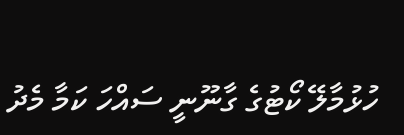ހުޅުމާލޭ ކޯޓުގެ ގާނޫނީ ސައްހަ ކަމާ މެދު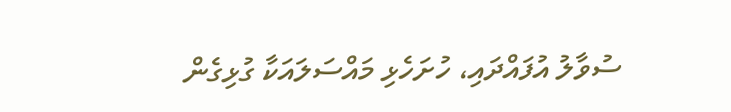ސުވާލު އުފައްދައި، ހުށަހެޅި މައްސަލައަކާ ގުޅިގެން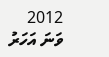2012 ވަނަ އަހަރު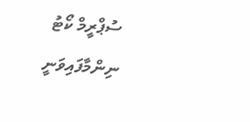ސުޕްރީމް ކޯޓު ނިންމާފައިވަނީ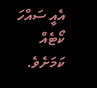އެއީ ސައްހަ ކޯޓެއް ކަމަށެވެ.